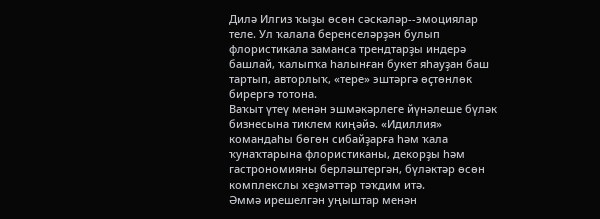Дилә Илгиз ҡыҙы өсөн сәскәләр--эмоциялар теле. Ул ҡалала беренселәрҙән булып флористикала заманса трендтарҙы индерә башлай, ҡалыпҡа һалынған букет яһауҙан баш тартып, авторлыҡ, «тере» эштәргә өҫтөнлөк бирергә тотона.
Ваҡыт үтеү менән эшмәкәрлеге йүнәлеше бүләк бизнесына тиклем киңәйә. «Идиллия» командаһы бөгөн сибайҙарға һәм ҡала ҡунаҡтарына флористиканы, декорҙы һәм гастрономияны берләштергән, бүләктәр өсөн комплекслы хеҙмәттәр тәҡдим итә.
Әммә ирешелгән уңыштар менән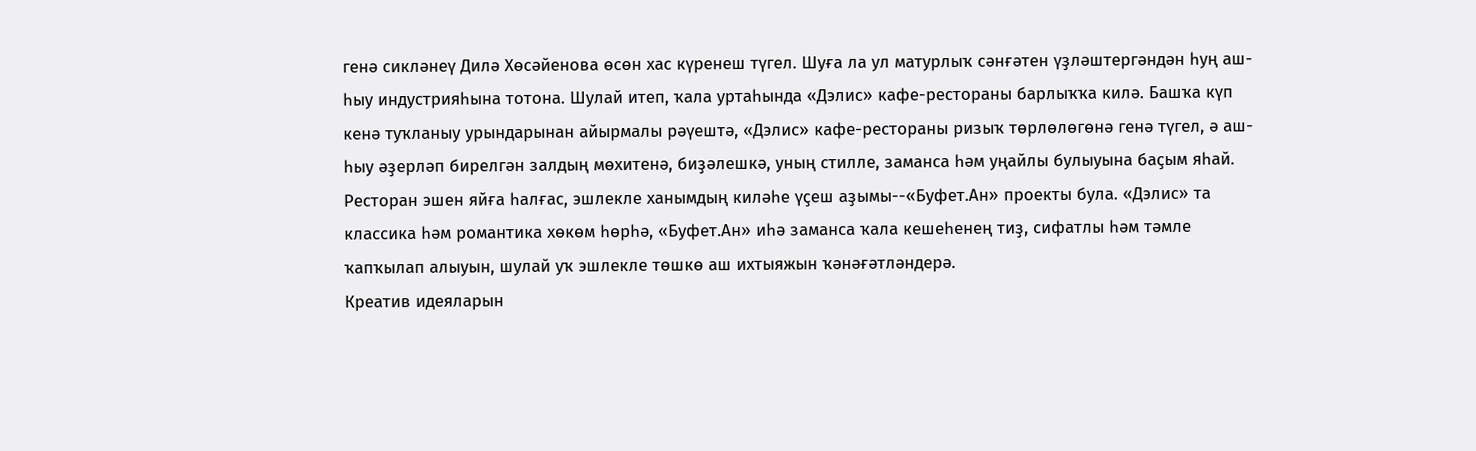генә сикләнеү Дилә Хөсәйенова өсөн хас күренеш түгел. Шуға ла ул матурлыҡ сәнғәтен үҙләштергәндән һуң аш-һыу индустрияһына тотона. Шулай итеп, ҡала уртаһында «Дэлис» кафе-рестораны барлыҡҡа килә. Башҡа күп кенә туҡланыу урындарынан айырмалы рәүештә, «Дэлис» кафе-рестораны ризыҡ төрлөлөгөнә генә түгел, ә аш-һыу әҙерләп бирелгән залдың мөхитенә, биҙәлешкә, уның стилле, заманса һәм уңайлы булыуына баҫым яһай.
Ресторан эшен яйға һалғас, эшлекле ханымдың киләһе үҫеш аҙымы--«Буфет.Ан» проекты була. «Дэлис» та классика һәм романтика хөкөм һөрһә, «Буфет.Ан» иһә заманса ҡала кешеһенең тиҙ, сифатлы һәм тәмле ҡапҡылап алыуын, шулай уҡ эшлекле төшкө аш ихтыяжын ҡәнәғәтләндерә.
Креатив идеяларын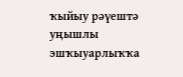ҡыйыу рәүештә уңышлы эшҡыуарлыҡҡа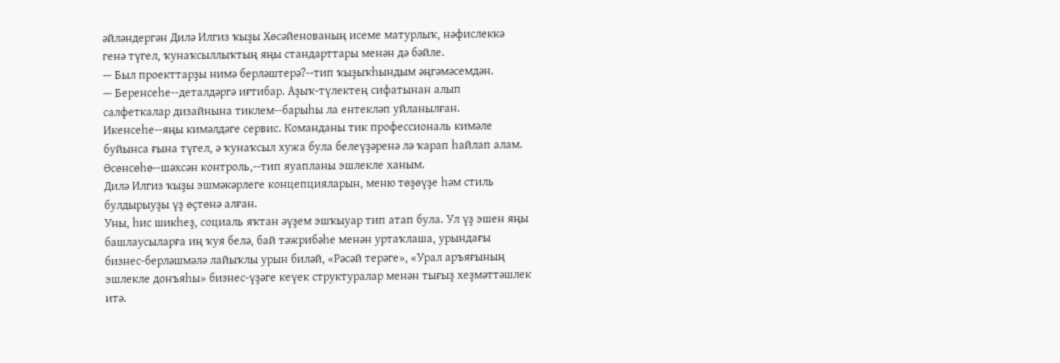әйләндергән Дилә Илгиз ҡыҙы Хөсәйенованың исеме матурлыҡ, нәфислеккә генә түгел, ҡунаҡсыллыҡтың яңы стандарттары менән дә бәйле.
— Был проекттарҙы нимә берләштерә?--тип ҡыҙыҡһындым әңгәмәсемдән.
— Беренсеһе--деталдәргә иғтибар. Аҙыҡ-түлектең сифатынан алып салфеткалар дизайнына тиклем--барыһы ла ентекләп уйланылған. Икенсеһе--яңы кимәлдәге сервис. Команданы тик профессиональ кимәле буйынса ғына түгел, ә ҡунаҡсыл хужа була белеүҙәренә лә ҡарап һайлап алам. Өсөнсөһө--шәхсән контроль,--тип яуапланы эшлекле ханым.
Дилә Илгиз ҡыҙы эшмәкәрлеге концепцияларын, меню төҙөүҙе һәм стиль булдырыуҙы үҙ өҫтөнә алған.
Уны, һис шикһеҙ, социаль яҡтан әүҙем эшҡыуар тип атап була. Ул үҙ эшен яңы башлаусыларға иң ҡуя белә, бай тәжрибәһе менән уртаҡлаша, урындағы бизнес-берләшмәлә лайыҡлы урын биләй, «Рәсәй терәге», «Урал аръяғының эшлекле донъяһы» бизнес-үҙәге кеүек структуралар менән тығыҙ хеҙмәттәшлек итә.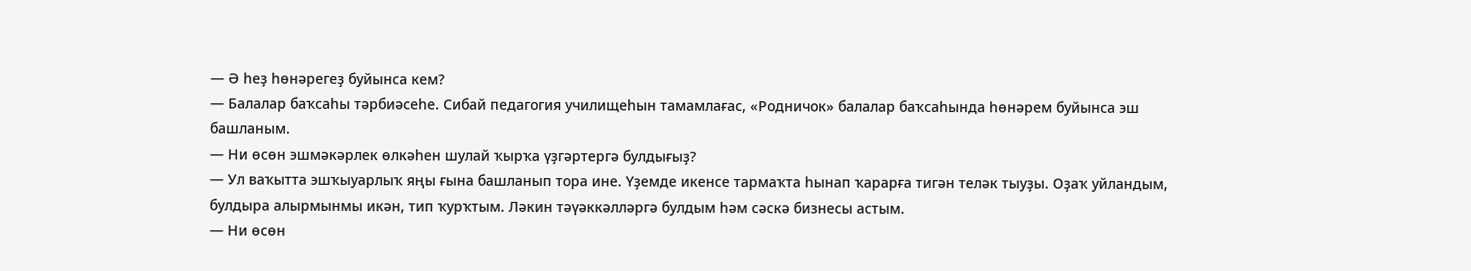— Ә һеҙ һөнәрегеҙ буйынса кем?
— Балалар баҡсаһы тәрбиәсеһе. Сибай педагогия училищеһын тамамлағас, «Родничок» балалар баҡсаһында һөнәрем буйынса эш башланым.
— Ни өсөн эшмәкәрлек өлкәһен шулай ҡырҡа үҙгәртергә булдығыҙ?
— Ул ваҡытта эшҡыуарлыҡ яңы ғына башланып тора ине. Үҙемде икенсе тармаҡта һынап ҡарарға тигән теләк тыуҙы. Оҙаҡ уйландым, булдыра алырмынмы икән, тип ҡурҡтым. Ләкин тәүәккәлләргә булдым һәм сәскә бизнесы астым.
— Ни өсөн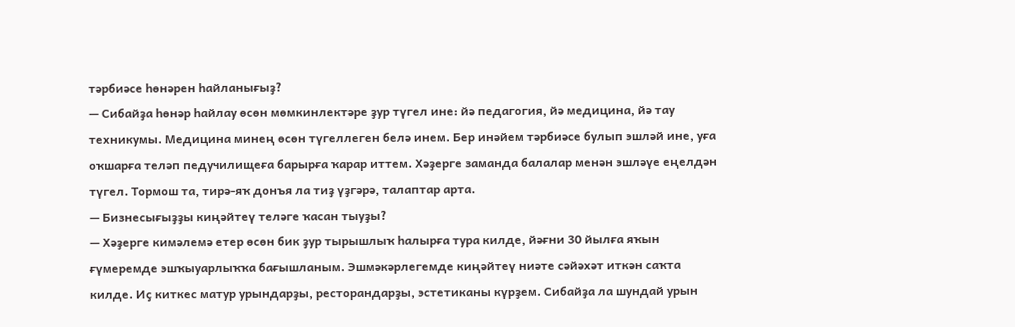тәрбиәсе һөнәрен һайланығыҙ?
— Сибайҙа һөнәр һайлау өсөн мөмкинлектәре ҙур түгел ине: йә педагогия, йә медицина, йә тау техникумы. Медицина минең өсөн түгеллеген белә инем. Бер инәйем тәрбиәсе булып эшләй ине, уға оҡшарға теләп педучилищеға барырға ҡарар иттем. Хәҙерге заманда балалар менән эшләүе еңелдән түгел. Тормош та, тирә-яҡ донъя ла тиҙ үҙгәрә, талаптар арта.
— Бизнесығыҙҙы киңәйтеү теләге ҡасан тыуҙы?
— Хәҙерге кимәлемә етер өсөн бик ҙур тырышлыҡ һалырға тура килде, йәғни 30 йылға яҡын ғүмеремде эшҡыуарлыҡҡа бағышланым. Эшмәкәрлегемде киңәйтеү ниәте сәйәхәт иткән саҡта килде. Иҫ киткес матур урындарҙы, ресторандарҙы, эстетиканы күрҙем. Сибайҙа ла шундай урын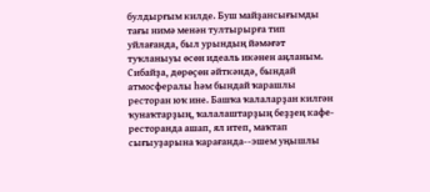булдырғым килде. Буш майҙансығымды тағы нимә менән тултырырға тип уйлағанда, был урындың йәмәғәт туҡланыуы өсөн идеаль икәнен аңланым. Сибайҙа, дөрөҫөн әйткәндә, бындай атмосфералы һәм бындай ҡарашлы ресторан юҡ ине. Башҡа ҡалаларҙан килгән ҡунаҡтарҙың, ҡалалаштарҙың беҙҙең кафе-ресторанда ашап, ял итеп, маҡтап сығыуҙарына ҡарағанда--эшем уңышлы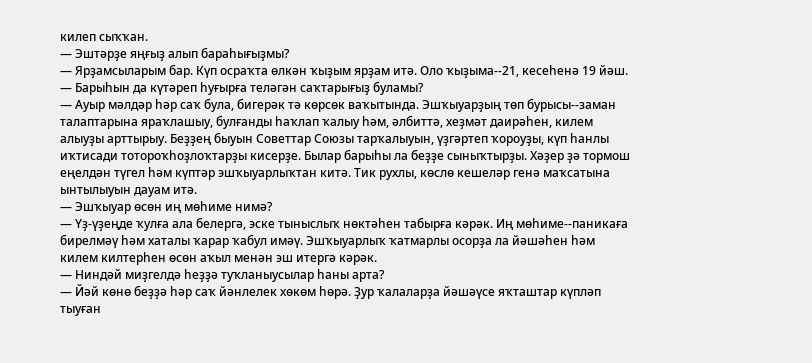килеп сыҡҡан.
— Эштәрҙе яңғыҙ алып бараһығыҙмы?
— Ярҙамсыларым бар. Күп осраҡта өлкән ҡыҙым ярҙам итә. Оло ҡыҙыма--21, кесеһенә 19 йәш.
— Барыһын да күтәреп һуғырға теләгән саҡтарығыҙ буламы?
— Ауыр мәлдәр һәр саҡ була, бигерәк тә көрсөк ваҡытында. Эшҡыуарҙың төп бурысы--заман талаптарына яраҡлашыу, булғанды һаҡлап ҡалыу һәм, әлбиттә, хеҙмәт даирәһен, килем алыуҙы арттырыу. Беҙҙең быуын Советтар Союзы тарҡалыуын, үҙгәртеп ҡороуҙы, күп һанлы иҡтисади тотороҡһоҙлоҡтарҙы кисерҙе. Былар барыһы ла беҙҙе сыныҡтырҙы. Хәҙер ҙә тормош еңелдән түгел һәм күптәр эшҡыуарлыҡтан китә. Тик рухлы, көслө кешеләр генә маҡсатына ынтылыуын дауам итә.
— Эшҡыуар өсөн иң мөһиме нимә?
— Үҙ-үҙеңде ҡулға ала белергә, эске тыныслыҡ нөктәһен табырға кәрәк. Иң мөһиме--паникаға бирелмәү һәм хаталы ҡарар ҡабул имәү. Эшҡыуарлыҡ ҡатмарлы осорҙа ла йәшәһен һәм килем килтерһен өсөн аҡыл менән эш итергә кәрәк.
— Ниндәй миҙгелдә һеҙҙә туҡланыусылар һаны арта?
— Йәй көнө беҙҙә һәр саҡ йәнлелек хөкөм һөрә. Ҙур ҡалаларҙа йәшәүсе яҡташтар күпләп тыуған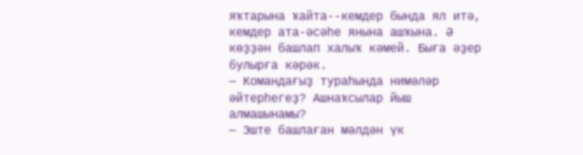яҡтарына ҡайта--кемдер бында ял итә, кемдер ата-әсәһе янына ашҡына. Ә көҙҙән башлап халыҡ кәмей. Быға әҙер булырға кәрәк.
— Командағыҙ тураһында нимәләр әйтерһегеҙ? Ашнаҡсылар йыш алмашынамы?
— Эште башлаған мәлдән үк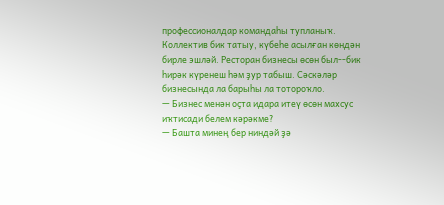профессионалдар командаһы тупланыҡ. Коллектив бик татыу, күбеһе асылған көндән бирле эшләй. Ресторан бизнесы өсөн был--бик һирәк күренеш һәм ҙур табыш. Сәскәләр бизнесында ла барыһы ла тотороҡло.
— Бизнес менән оҫта идара итеү өсөн махсус иҡтисади белем кәрәкме?
— Башта минең бер ниндәй ҙә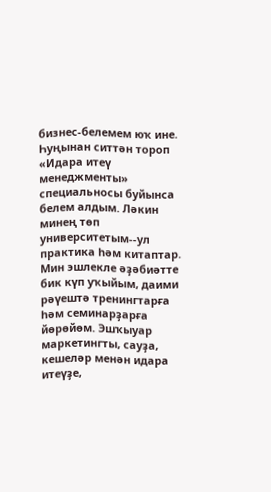бизнес-белемем юҡ ине. Һуңынан ситтән тороп «Идара итеү менеджменты» специальносы буйынса белем алдым. Ләкин минең төп университетым--ул практика һәм китаптар. Мин эшлекле әҙәбиәтте бик күп уҡыйым, даими рәүештә тренингтарға һәм семинарҙарға йөрөйөм. Эшҡыуар маркетингты, сауҙа, кешеләр менән идара итеүҙе,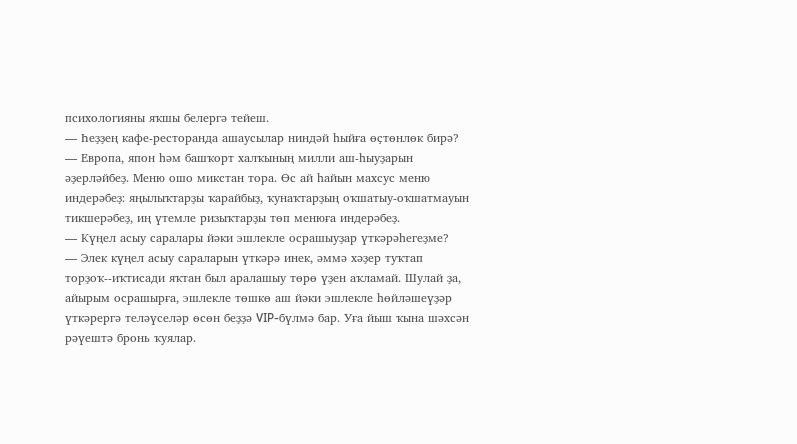психологияны яҡшы белергә тейеш.
— Һеҙҙең кафе-ресторанда ашаусылар ниндәй һыйға өҫтөнлөк бирә?
— Европа, япон һәм башҡорт халҡының милли аш-һыуҙарын әҙерләйбеҙ. Меню ошо микстан тора. Өс ай һайын махсус меню индерәбеҙ: яңылыҡтарҙы ҡарайбыҙ, ҡунаҡтарҙың оҡшатыу-оҡшатмауын тикшерәбеҙ, иң үтемле ризыҡтарҙы төп менюға индерәбеҙ.
— Күңел асыу саралары йәки эшлекле осрашыуҙар үткәрәһегеҙме?
— Элек күңел асыу сараларын үткәрә инек, әммә хәҙер туҡтап торҙоҡ--иҡтисади яҡтан был аралашыу төрө үҙен аҡламай. Шулай ҙа, айырым осрашырға, эшлекле төшкө аш йәки эшлекле һөйләшеүҙәр үткәрергә теләүселәр өсөн беҙҙә VIP-бүлмә бар. Уға йыш ҡына шәхсән рәүештә бронь ҡуялар.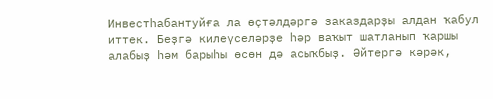Инвестһабантуйға ла өҫтәлдәргә заказдарҙы алдан ҡабул иттек. Беҙгә килеүселәрҙе һәр ваҡыт шатланып ҡаршы алабыҙ һәм барыһы өсөн дә асыҡбыҙ. Әйтергә кәрәк,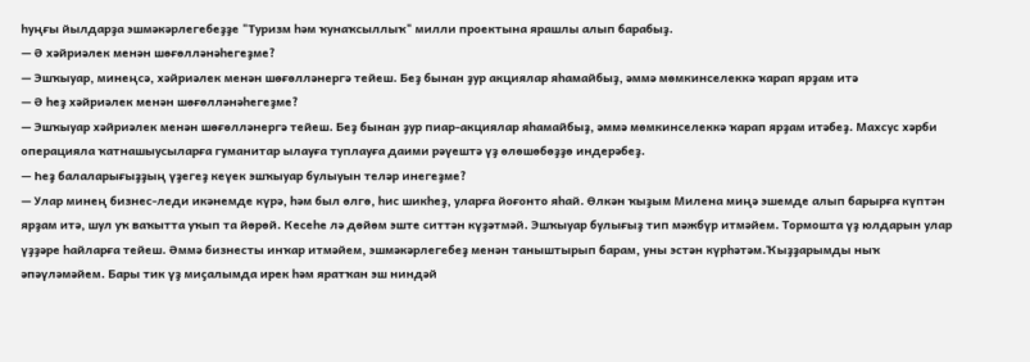һуңғы йылдарҙа эшмәкәрлегебеҙҙе "Туризм һәм ҡунаҡсыллыҡ" милли проектына ярашлы алып барабыҙ.
— Ә хәйриәлек менән шөғөлләнәһегеҙме?
— Эшҡыуар, минеңсә, хәйриәлек менән шөғөлләнергә тейеш. Беҙ бынан ҙур акциялар яһамайбыҙ, әммә мөмкинселеккә ҡарап ярҙам итә
— Ә һеҙ хәйриәлек менән шөғөлләнәһегеҙме?
— Эшҡыуар хәйриәлек менән шөғөлләнергә тейеш. Беҙ бынан ҙур пиар-акциялар яһамайбыҙ, әммә мөмкинселеккә ҡарап ярҙам итәбеҙ. Махсус хәрби операцияла ҡатнашыусыларға гуманитар ылауға туплауға даими рәүештә үҙ өлөшөбөҙҙө индерәбеҙ.
— Һеҙ балаларығыҙҙың үҙегеҙ кеүек эшҡыуар булыуын теләр инегеҙме?
— Улар минең бизнес-леди икәнемде күрә, һәм был өлгө, һис шикһеҙ, уларға йоғонто яһай. Өлкән ҡыҙым Милена миңә эшемде алып барырға күптән ярҙам итә, шул уҡ ваҡытта уҡып та йөрөй. Кесеһе лә дөйөм эште ситтән күҙәтмәй. Эшҡыуар булығыҙ тип мәжбүр итмәйем. Тормошта үҙ юлдарын улар үҙҙәре һайларға тейеш. Әммә бизнесты инҡар итмәйем, эшмәкәрлегебеҙ менән таныштырып барам, уны эстән күрһәтәм.Ҡыҙҙарымды ныҡ әпәүләмәйем. Бары тик үҙ миҫалымда ирек һәм яратҡан эш ниндәй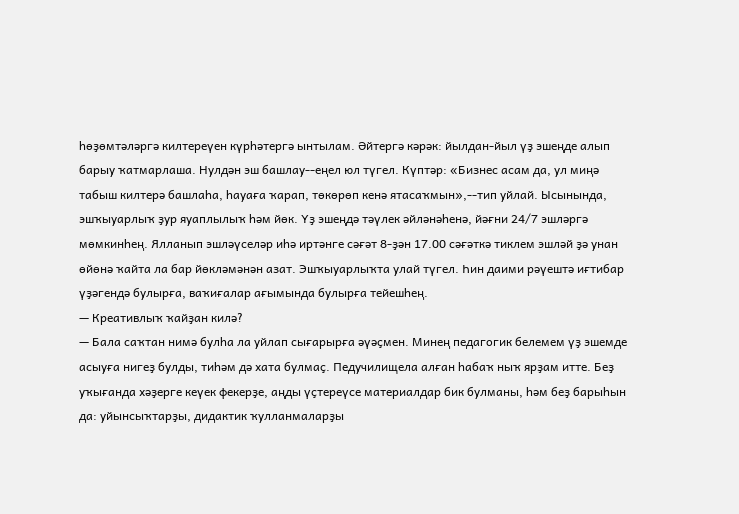һөҙөмтәләргә килтереүен күрһәтергә ынтылам. Әйтергә кәрәк: йылдан-йыл үҙ эшеңде алып барыу ҡатмарлаша. Нулдән эш башлау--еңел юл түгел. Күптәр: «Бизнес асам да, ул миңә табыш килтерә башлаһа, һауаға ҡарап, төкөрөп кенә ятасаҡмын»,--тип уйлай. Ысынында, эшҡыуарлыҡ ҙур яуаплылыҡ һәм йөк. Үҙ эшеңдә тәүлек әйләнәһенә, йәғни 24/7 эшләргә мөмкинһең. Ялланып эшләүселәр иһә иртәнге сәғәт 8-ҙән 17.00 сәғәткә тиклем эшләй ҙә унан өйөнә ҡайта ла бар йөкләмәнән азат. Эшҡыуарлыҡта улай түгел. Һин даими рәүештә иғтибар үҙәгендә булырға, ваҡиғалар ағымында булырға тейешһең.
— Креативлыҡ ҡайҙан килә?
— Бала саҡтан нимә булһа ла уйлап сығарырға әүәҫмен. Минең педагогик белемем үҙ эшемде асыуға нигеҙ булды, тиһәм дә хата булмаҫ. Педучилищела алған һабаҡ ныҡ ярҙам итте. Беҙ уҡығанда хәҙерге кеүек фекерҙе, аңды үҫтереүсе материалдар бик булманы, һәм беҙ барыһын да: уйынсыҡтарҙы, дидактик ҡулланмаларҙы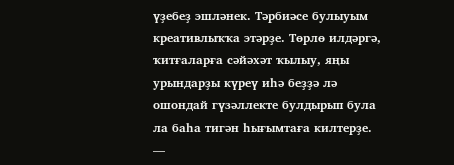үҙебеҙ эшләнек. Тәрбиәсе булыуым креативлыҡҡа этәрҙе. Төрлө илдәргә, ҡитғаларға сәйәхәт ҡылыу, яңы урындарҙы күреү иһә беҙҙә лә ошондай гүзәллекте булдырып була ла баһа тигән һығымтаға килтерҙе.
—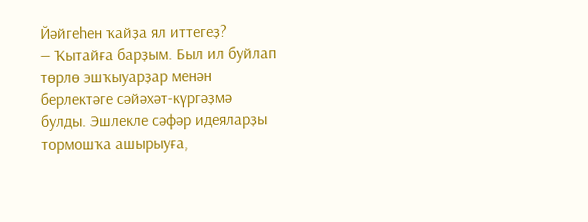Йәйгеһен ҡайҙа ял иттегеҙ?
— Ҡытайға барҙым. Был ил буйлап төрлө эшҡыуарҙар менән берлектәге сәйәхәт-күргәҙмә булды. Эшлекле сәфәр идеяларҙы тормошҡа ашырыуға,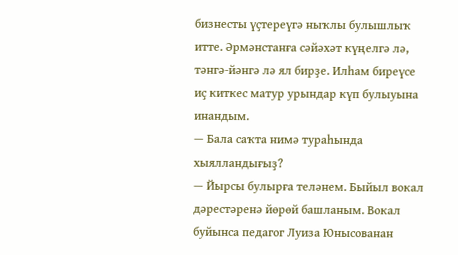бизнесты үҫтереүгә ныҡлы булышлыҡ итте. Әрмәнстанға сәйәхәт күңелгә лә, тәнгә-йәнгә лә ял бирҙе. Илһам биреүсе иҫ киткес матур урындар күп булыуына инандым.
— Бала саҡта нимә тураһында хыялландығыҙ?
— Йырсы булырға теләнем. Быйыл вокал дәрестәренә йөрөй башланым. Вокал буйынса педагог Луиза Юнысованан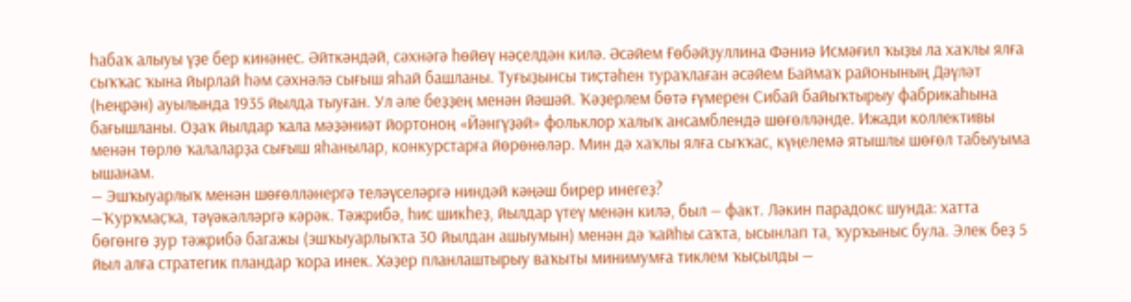һабаҡ алыуы үҙе бер кинәнес. Әйткәндәй, сәхнәгә һөйөү нәҫелдән килә. Әсәйем Ғөбәйҙуллина Фәниә Исмәғил ҡыҙы ла хаҡлы ялға сыҡҡас ҡына йырлай һәм сәхнәлә сығыш яһай башланы. Туғыҙынсы тиҫтәһен тураҡлаған әсәйем Баймаҡ районының Дәүләт (Һеңрән) ауылында 1935 йылда тыуған. Ул әле беҙҙең менән йәшәй. Ҡәҙерлем бөтә ғүмерен Сибай байыҡтырыу фабрикаһына бағышланы. Оҙаҡ йылдар ҡала мәҙәниәт йортоноң «Йәнгүҙәй» фольклор халыҡ ансамблендә шөғөлләнде. Ижади коллективы менән төрлө ҡалаларҙа сығыш яһанылар, конкурстарға йөрөнөләр. Мин дә хаҡлы ялға сыҡҡас, күңелемә ятышлы шөғөл табыуыма ышанам.
— Эшҡыуарлыҡ менән шөғөлләнергә теләүселәргә ниндәй кәңәш бирер инегеҙ?
—Ҡурҡмаҫҡа, тәүәкәлләргә кәрәк. Тәжрибә, һис шикһеҙ, йылдар үтеү менән килә, был — факт. Ләкин парадокс шунда: хатта бөгөнгө ҙур тәжрибә багажы (эшҡыуарлыҡта 30 йылдан ашыумын) менән дә ҡайһы саҡта, ысынлап та, ҡурҡыныс була. Элек беҙ 5 йыл алға стратегик пландар ҡора инек. Хәҙер планлаштырыу ваҡыты минимумға тиклем ҡыҫылды —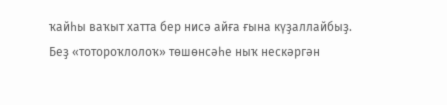ҡайһы ваҡыт хатта бер нисә айға ғына күҙаллайбыҙ. Беҙ «тотороҡлолоҡ» төшөнсәһе ныҡ нескәргән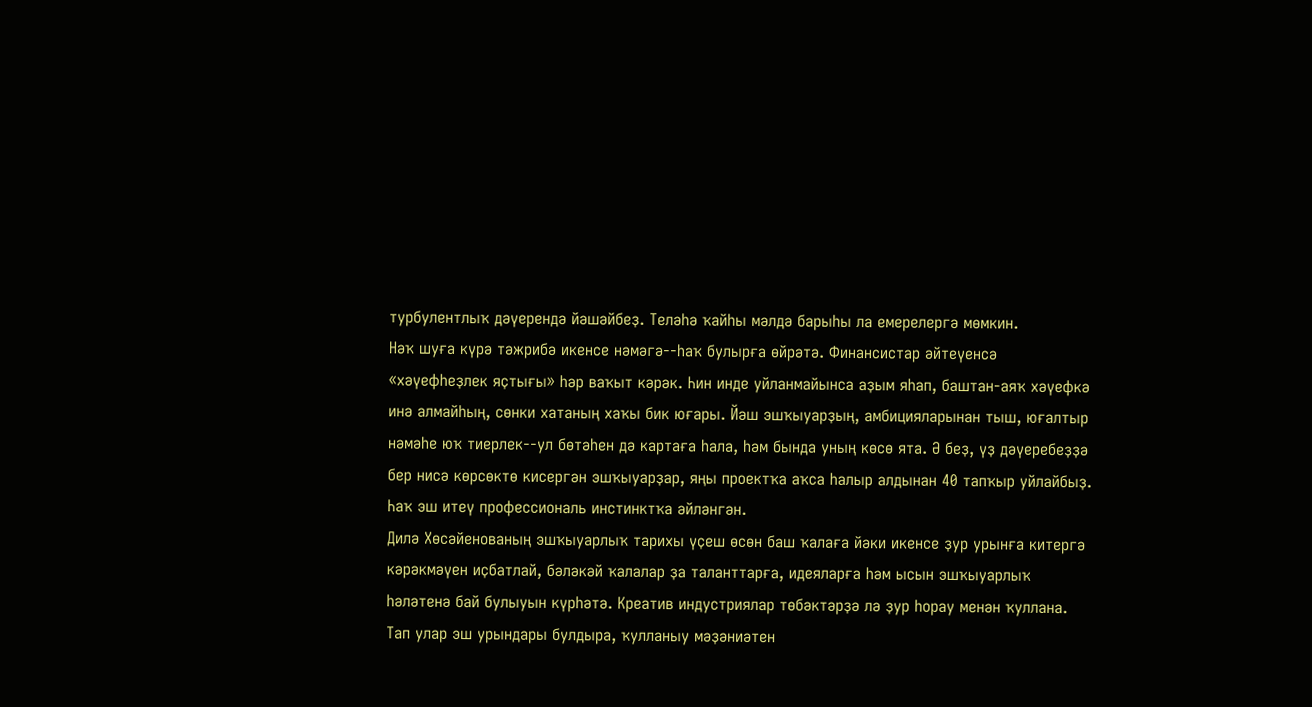турбулентлыҡ дәүерендә йәшәйбеҙ. Теләһә ҡайһы мәлдә барыһы ла емерелергә мөмкин.
Нәҡ шуға күрә тәжрибә икенсе нәмәгә--һаҡ булырға өйрәтә. Финансистар әйтеүенсә «хәүефһеҙлек яҫтығы» һәр ваҡыт кәрәк. Һин инде уйланмайынса аҙым яһап, баштан-аяҡ хәүефкә инә алмайһың, сөнки хатаның хаҡы бик юғары. Йәш эшҡыуарҙың, амбицияларынан тыш, юғалтыр нәмәһе юҡ тиерлек--ул бөтәһен дә картаға һала, һәм бында уның көсө ята. Ә беҙ, үҙ дәүеребеҙҙә бер нисә көрсөктө кисергән эшҡыуарҙар, яңы проектҡа аҡса һалыр алдынан 40 тапҡыр уйлайбыҙ. Һаҡ эш итеү профессиональ инстинктҡа әйләнгән.
Дилә Хөсәйенованың эшҡыуарлыҡ тарихы үҫеш өсөн баш ҡалаға йәки икенсе ҙур урынға китергә кәрәкмәүен иҫбатлай, бәләкәй ҡалалар ҙа таланттарға, идеяларға һәм ысын эшҡыуарлыҡ һәләтенә бай булыуын күрһәтә. Креатив индустриялар төбәктәрҙә лә ҙур һорау менән ҡуллана. Тап улар эш урындары булдыра, ҡулланыу мәҙәниәтен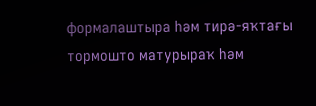формалаштыра һәм тирә-яҡтағы тормошто матурыраҡ һәм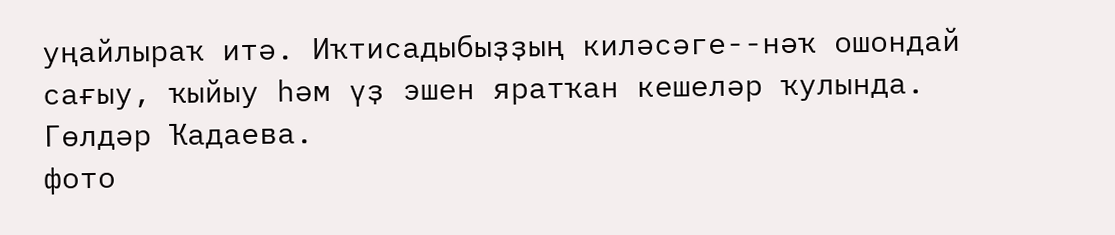уңайлыраҡ итә. Иҡтисадыбыҙҙың киләсәге--нәҡ ошондай сағыу, ҡыйыу һәм үҙ эшен яратҡан кешеләр ҡулында.
Гөлдәр Ҡадаева.
фото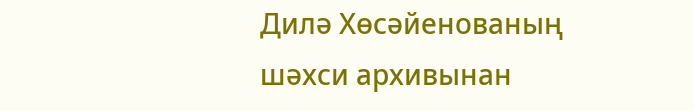Дилә Хөсәйенованың шәхси архивынан